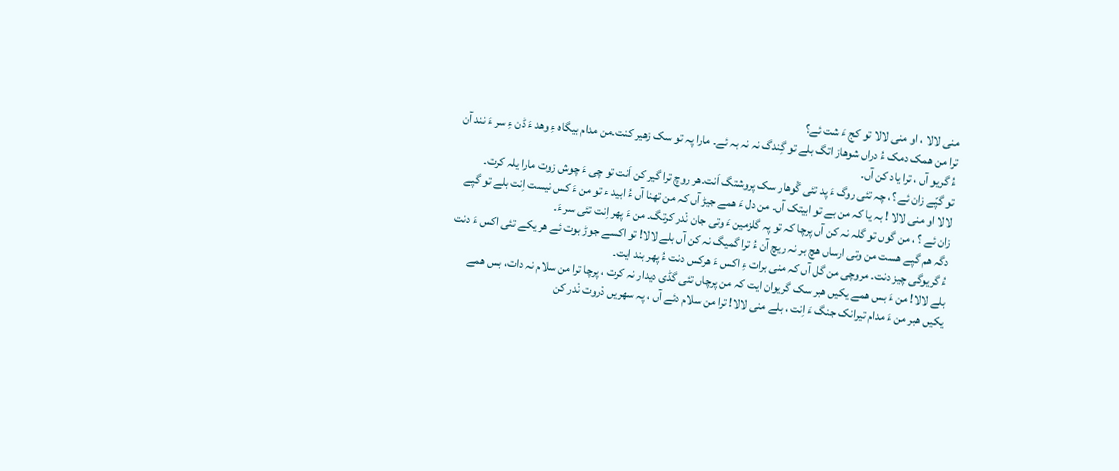منی لالا ، او منی لالا تو کج ءَ شت ئے؟
ترا من ھمک دمک ءُ دراں شوھاز اتگ بلے تو گِندگ نہ نہ بہ ئے۔ مارا پہ تو سک زھیر کنت۔من مدام بیگاہ ءِ وھد ءَ ڈن ءِ سر ءَ نند آن ءُ گریو آں ، ترا یاد کن آں۔
تو گپّے زان ئے ؟، چہ تئی روگ ءَ پد تئی گْوھار سک پروشتگ اَنت۔ھر روچ ترا گیر کن اَنت تو چی ءَ چوش زوت مارا یلہ کرت۔
لالا او منی لالا ! بہ یا کہ من بے تو ابیتک آں۔ من دل ءَ ھمے جیڑ آں کہ من تھنا آں ءُ ابید ء تو من ءَ کس نیست اِنت بلے تو گپے زان ئے ؟ ، من گوں تو گلہ نہ کن آں پرچا کہ تو پہ گلزمین ءَ وتی جان نْدر کرتگ۔ من ءَ پھر اِنت تئی سر ءَ۔
دگہ ھم گپے ھست من وتی ارساں ھچ بر نہ ریچ آن ءُ ترا گمیگ نہ کن آں بلے لالا! تو اکسے جوڑ بوت ئے ھر یکے تئی اکس ءَ دنت ءُ گریوگی چیز دنت۔ مروچی من گل آں کہ منی برات ءِ اکس ءَ ھرکس دنت ءُ پھر بند ایت۔
بلے لالا! من ءَ بس ھمے یکیں ھبر سک گریوان ایت کہ من پرچاں تئی گڈی دیدار نہ کرت ، پرچا ترا من سلام نہ دات، بس ھمے یکیں ھبر من ءَ مدام تیرانک جنگ ءَ اِنت ، بلے منی لالا! ترا من سلام دئے آں ، پہ سھریں دْروت نْدر کن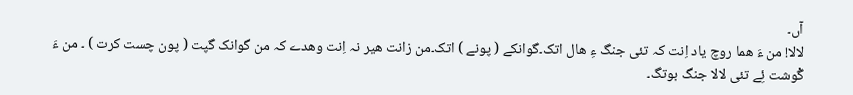آں۔
لالا! من ءَ ھما روچ یاد اِنت کہ تئی جنگ ءِ ھال اتک۔گوانکے ( پونے ) اتک۔من زانت ھیر نہ اِنت وھدے کہ من گوانک گپت ( پون چست کرت ) ۔ من ءَ گْوشت ئِے تئی لالا جنگ بوتگ۔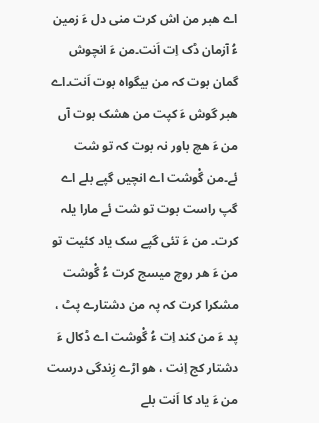اے ھبر من اش کرت منی دل ءَ زمین ءُ آزمان ڈک اِت اَنت۔من ءَ انچوش گمان بوت کہ من بیگواہ بوت اَنت۔اے ھبر گوش ءَ کپت من ھشک بوت آں من ءَ ھچ باور نہ بوت کہ تو شت ئے۔من گْوشت اے انچیں گپے بلے اے گپ راست بوت تو شت ئے مارا یلہ کرت۔ من ءَ تئی گپے سک یاد کئیت تو من ءَ ھر روچ میسج کرت ءُ گْوشت مشکرا کرت کہ پہ من دشتارے پٹ ، پد ءَ من کند اِت ءُ گْوشت اے ڈکال ءَ دشتار کج اِنت ، ھو اڑے زِندگی درست من ءَ یاد کا اَنت بلے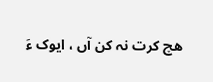ھچ کرت نہ کن آں ، ایوک ءَ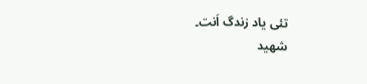تئی یاد زندگ اَنت۔
شھید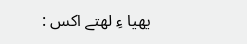یھیا ءِ لھتے اکس :